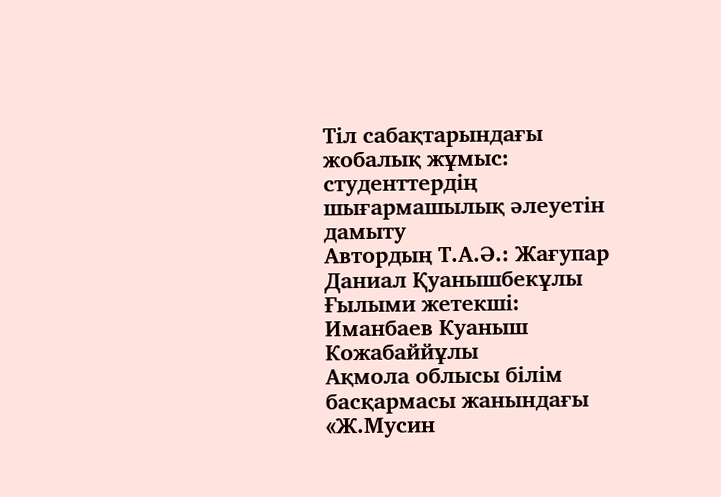Тіл сабақтарындағы жобалық жұмыс: студенттердің шығармашылық әлеуетін дамыту
Автордың Т.А.Ә.: Жағупар Даниал Қуанышбекұлы
Ғылыми жетекші: Иманбаев Куаныш Кожабаййұлы
Ақмола облысы білім басқармасы жанындағы
«Ж.Мусин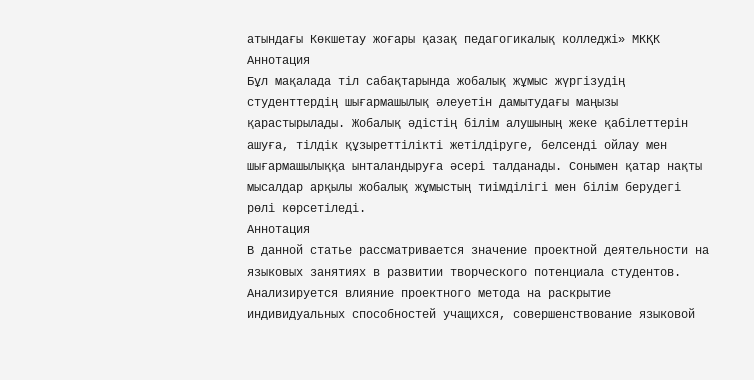атындағы Көкшетау жоғары қазақ педагогикалық колледжі» МКҚК
Аннотация
Бұл мақалада тіл сабақтарында жобалық жұмыс жүргізудің студенттердің шығармашылық әлеуетін дамытудағы маңызы қарастырылады. Жобалық әдістің білім алушының жеке қабілеттерін ашуға, тілдік құзыреттілікті жетілдіруге, белсенді ойлау мен шығармашылыққа ынталандыруға әсері талданады. Сонымен қатар нақты мысалдар арқылы жобалық жұмыстың тиімділігі мен білім берудегі рөлі көрсетіледі.
Аннотация
В данной статье рассматривается значение проектной деятельности на языковых занятиях в развитии творческого потенциала студентов. Анализируется влияние проектного метода на раскрытие индивидуальных способностей учащихся, совершенствование языковой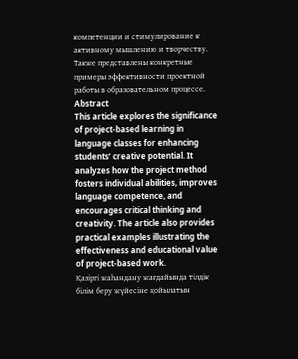компетенции и стимулирование к активному мышлению и творчеству. Также представлены конкретные примеры эффективности проектной работы в образовательном процессе.
Abstract
This article explores the significance of project-based learning in language classes for enhancing students’ creative potential. It analyzes how the project method fosters individual abilities, improves language competence, and encourages critical thinking and creativity. The article also provides practical examples illustrating the effectiveness and educational value of project-based work.
Қазіргі жаһандану жағдайында тілдік білім беру жүйесіне қойылатын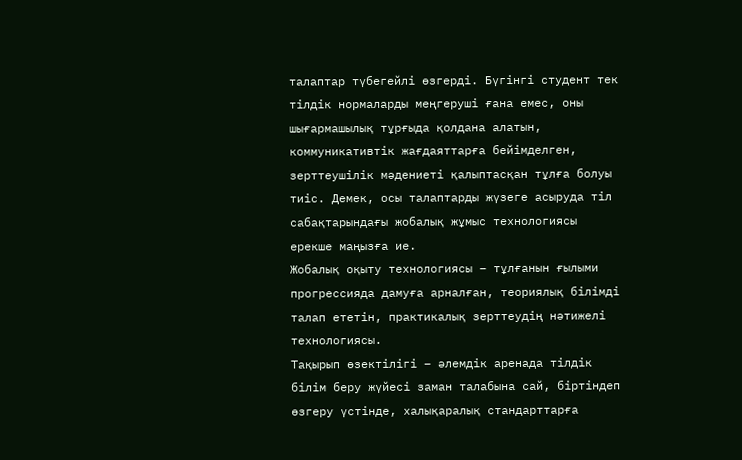талаптар түбегейлі өзгерді. Бүгінгі студент тек тілдік нормаларды меңгеруші ғана емес, оны шығармашылық тұрғыда қолдана алатын, коммуникативтік жағдаяттарға бейімделген, зерттеушілік мәдениеті қалыптасқан тұлға болуы тиіс. Демек, осы талаптарды жүзеге асыруда тіл сабақтарындағы жобалық жұмыс технологиясы ерекше маңызға ие.
Жобалық оқыту технологиясы – тұлғанын ғылыми прогрессияда дамуға арналған, теориялық білімді талап ететін, практикалық зерттеудің нәтижелі технологиясы.
Тақырып өзектілігі – әлемдік аренада тілдік білім беру жүйесі заман талабына сай, біртіндеп өзгеру үстінде, халықаралық стандарттарға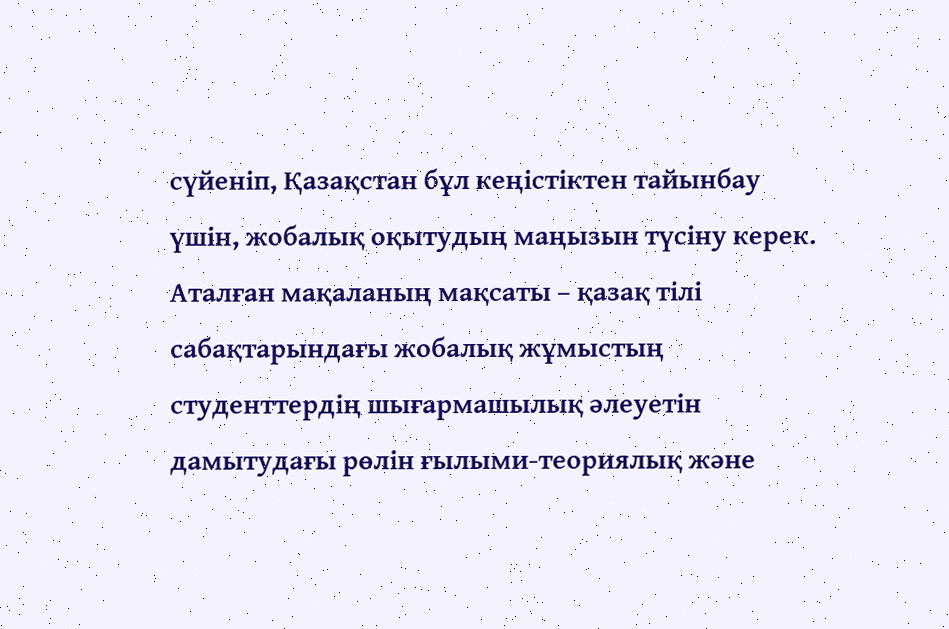сүйеніп, Қазақстан бұл кеңістіктен тайынбау үшін, жобалық оқытудың маңызын түсіну керек.
Аталған мақаланың мақсаты – қазақ тілі сабақтарындағы жобалық жұмыстың студенттердің шығармашылық әлеуетін дамытудағы рөлін ғылыми-теориялық және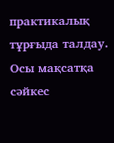практикалық тұрғыда талдау.
Осы мақсатқа сәйкес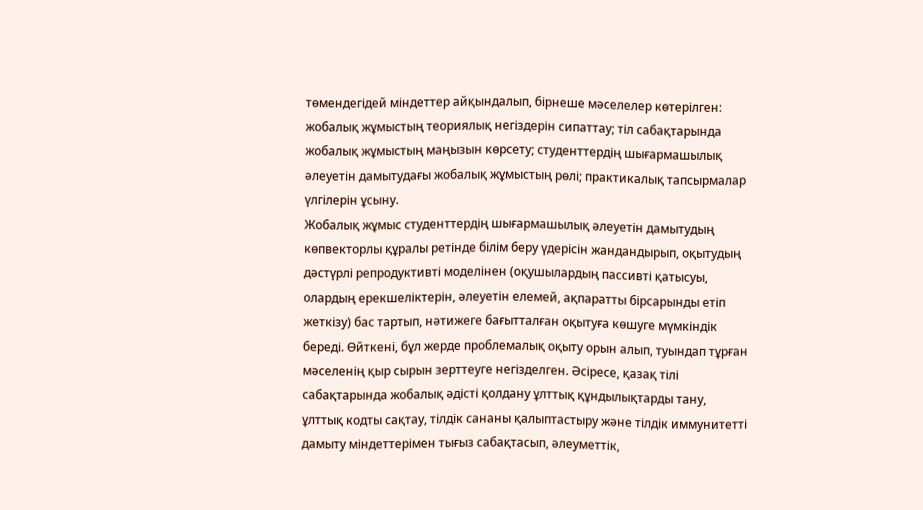төмендегідей міндеттер айқындалып, бірнеше мәселелер көтерілген: жобалық жұмыстың теориялық негіздерін сипаттау; тіл сабақтарында жобалық жұмыстың маңызын көрсету; студенттердің шығармашылық әлеуетін дамытудағы жобалық жұмыстың рөлі; практикалық тапсырмалар үлгілерін ұсыну.
Жобалық жұмыс студенттердің шығармашылық әлеуетін дамытудың көпвекторлы құралы ретінде білім беру үдерісін жандандырып, оқытудың дәстүрлі репродуктивті моделінен (оқушылардың пассивті қатысуы, олардың ерекшеліктерін, әлеуетін елемей, ақпаратты бірсарынды етіп жеткізу) бас тартып, нәтижеге бағытталған оқытуға көшуге мүмкіндік береді. Өйткені, бұл жерде проблемалық оқыту орын алып, туындап тұрған мәселенің қыр сырын зерттеуге негізделген. Әсіресе, қазақ тілі сабақтарында жобалық әдісті қолдану ұлттық құндылықтарды тану, ұлттық кодты сақтау, тілдік сананы қалыптастыру және тілдік иммунитетті дамыту міндеттерімен тығыз сабақтасып, әлеуметтік,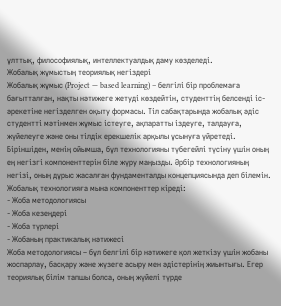ұлттық, философиялық, интеллектуалдық даму көзделеді.
Жобалық жұмыстың теориялық негіздері
Жобалық жұмыс (Project — based learning) – белгілі бір проблемаға бағытталған, нақты нәтижеге жетуді көздейтін, студенттің белсенді іс-әрекетіне негізделген оқыту формасы. Тіл сабақтарында жобалық әдіс студентті мәтінмен жұмыс істеуге, ақпаратты іздеуге, талдауға, жүйелеуге және оны тілдік ерекшелік арқылы ұсынуға үйретеді.
Біріншіден, менің ойымша, бұл технологияны түбегейлі түсіну үшін оның ең негізгі компоненттерін біле жүру маңызды. Әрбір технологияның негізі, оның дұрыс жасалған фундаменталды концепциясында деп білемін.
Жобалық технологияға мына компоненттер кіреді:
- Жоба методологиясы
- Жоба кезеңдері
- Жоба түрлері
- Жобаның практикалық нәтижесі
Жоба методологиясы – бұл белгілі бір нәтижеге қол жеткізу үшін жобаны жоспарлау, басқару және жүзеге асыру мен әдістерінің жиынтығы. Егер теориялық білім тапшы болса, оның жүйелі түрде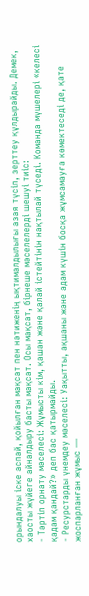орындалуы іске аспай, қойылған мақсат пен нәтиженің ықтималдылығы азая түсіп, зерттеу құлдырайды. Демек, хаосты жүйеге айналдыру басты мақсат. Осы мақсат, бірнеше мәселелерді шешуі тиіс:
- Тәртіп орнату мәселесі: Жұмысты кім, қашан және қалай істейтінін нақтылай түседі. Команда мүшелері «келесі қадам қандай?» деп бас қатырмайды.
- Ресурстарды үнемдеу мәселесі: Уақытты, ақшаны және адам күшін босқа жұмсамауға көмектеседі де, қате жоспарланған жұмыс —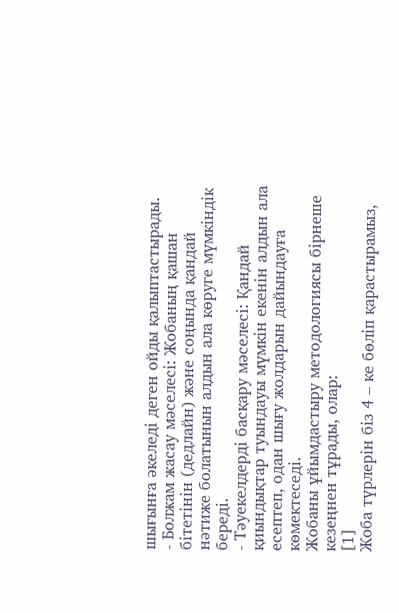шығынға әкеледі деген ойды қалыптастырады.
- Болжам жасау мәселесі: Жобаның қашан бітетінін (дедлайн) және соңында қандай нәтиже болатынын алдын ала көруге мүмкіндік береді.
- Тәуекелдерді басқару мәселесі: Қандай қиындықтар туындауы мүмкін екенін алдын ала есептеп, одан шығу жолдарын дайындауға көмектеседі.
Жобаны ұйымдастыру методологиясы бірнеше кезеңнен тұрады, олар:
[1]
Жоба түрлерін біз 4 – ке бөліп қарастырамыз,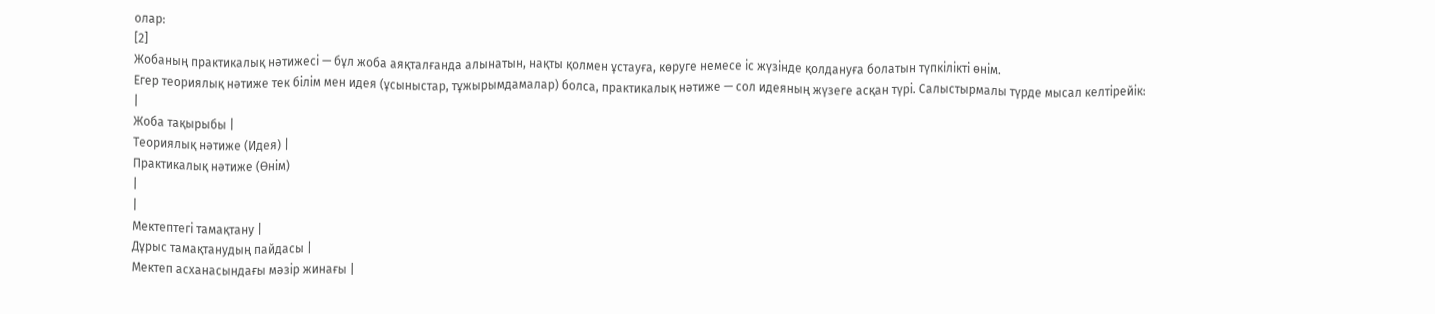олар:
[2]
Жобаның практикалық нәтижесі — бұл жоба аяқталғанда алынатын, нақты қолмен ұстауға, көруге немесе іс жүзінде қолдануға болатын түпкілікті өнім.
Егер теориялық нәтиже тек білім мен идея (ұсыныстар, тұжырымдамалар) болса, практикалық нәтиже — сол идеяның жүзеге асқан түрі. Салыстырмалы түрде мысал келтірейік:
|
Жоба тақырыбы |
Теориялық нәтиже (Идея) |
Практикалық нәтиже (Өнім)
|
|
Мектептегі тамақтану |
Дұрыс тамақтанудың пайдасы |
Мектеп асханасындағы мәзір жинағы |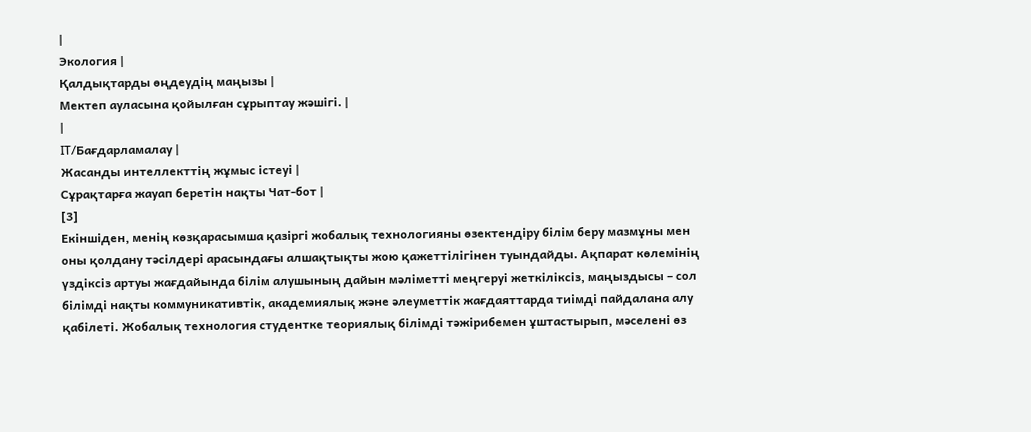|
Экология |
Қалдықтарды өңдеудің маңызы |
Мектеп ауласына қойылған сұрыптау жәшігі. |
|
IT/Бағдарламалау |
Жасанды интеллекттің жұмыс істеуі |
Сұрақтарға жауап беретін нақты Чат-бот |
[3]
Екіншіден, менің көзқарасымша қазіргі жобалық технологияны өзектендіру білім беру мазмұны мен оны қолдану тәсілдері арасындағы алшақтықты жою қажеттілігінен туындайды. Ақпарат көлемінің үздіксіз артуы жағдайында білім алушының дайын мәліметті меңгеруі жеткіліксіз, маңыздысы – сол білімді нақты коммуникативтік, академиялық және әлеуметтік жағдаяттарда тиімді пайдалана алу қабілеті. Жобалық технология студентке теориялық білімді тәжірибемен ұштастырып, мәселені өз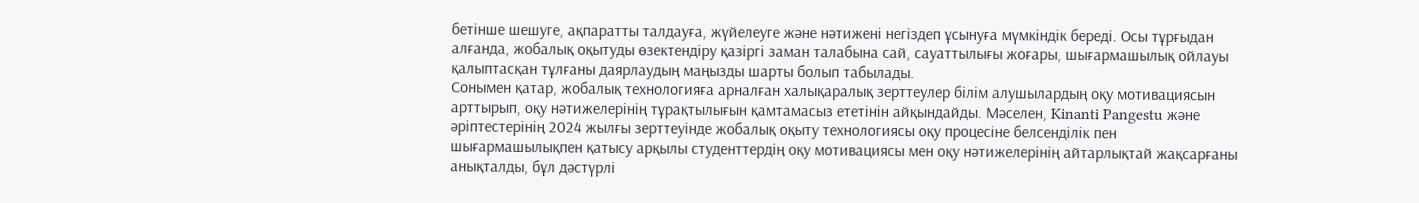бетінше шешуге, ақпаратты талдауға, жүйелеуге және нәтижені негіздеп ұсынуға мүмкіндік береді. Осы тұрғыдан алғанда, жобалық оқытуды өзектендіру қазіргі заман талабына сай, сауаттылығы жоғары, шығармашылық ойлауы қалыптасқан тұлғаны даярлаудың маңызды шарты болып табылады.
Сонымен қатар, жобалық технологияға арналған халықаралық зерттеулер білім алушылардың оқу мотивациясын арттырып, оқу нәтижелерінің тұрақтылығын қамтамасыз ететінін айқындайды. Мәселен, Kinanti Pangestu және әріптестерінің 2024 жылғы зерттеуінде жобалық оқыту технологиясы оқу процесіне белсенділік пен шығармашылықпен қатысу арқылы студенттердің оқу мотивациясы мен оқу нәтижелерінің айтарлықтай жақсарғаны анықталды, бұл дәстүрлі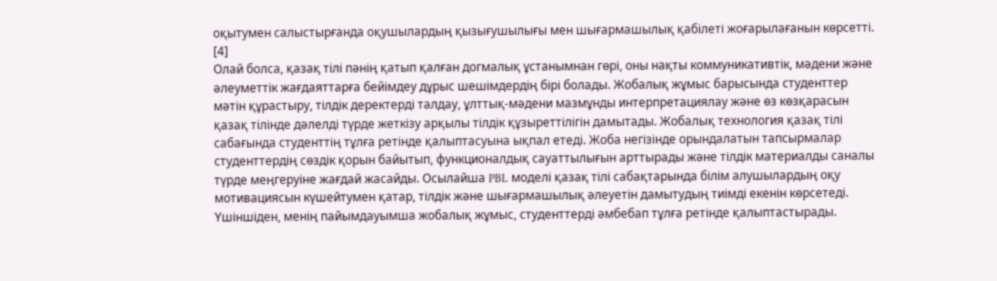оқытумен салыстырғанда оқушылардың қызығушылығы мен шығармашылық қабілеті жоғарылағанын көрсетті. [4]
Олай болса, қазақ тілі пәнің қатып қалған догмалық ұстанымнан гөрі, оны нақты коммуникативтік, мәдени және әлеуметтік жағдаяттарға бейімдеу дұрыс шешімдердің бірі болады. Жобалық жұмыс барысында студенттер мәтін құрастыру, тілдік деректерді талдау, ұлттық-мәдени мазмұнды интерпретациялау және өз көзқарасын қазақ тілінде дәлелді түрде жеткізу арқылы тілдік құзыреттілігін дамытады. Жобалық технология қазақ тілі сабағында студенттің тұлға ретінде қалыптасуына ықпал етеді. Жоба негізінде орындалатын тапсырмалар студенттердің сөздік қорын байытып, функционалдық сауаттылығын арттырады және тілдік материалды саналы түрде меңгеруіне жағдай жасайды. Осылайша PBL моделі қазақ тілі сабақтарында білім алушылардың оқу мотивациясын күшейтумен қатар, тілдік және шығармашылық әлеуетін дамытудың тиімді екенін көрсетеді.
Үшіншіден, менің пайымдауымша жобалық жұмыс, студенттерді әмбебап тұлға ретінде қалыптастырады.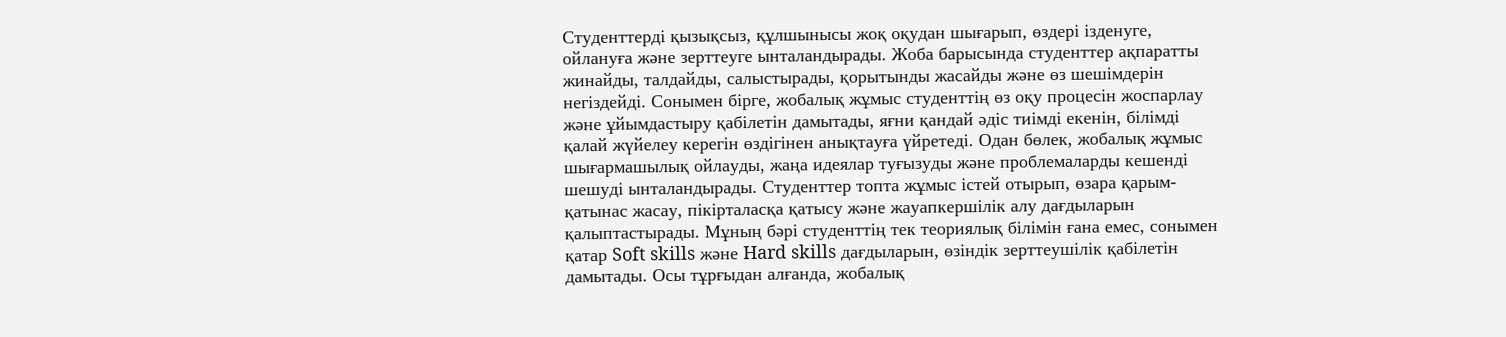Студенттерді қызықсыз, құлшынысы жоқ оқудан шығарып, өздері ізденуге, ойлануға және зерттеуге ынталандырады. Жоба барысында студенттер ақпаратты жинайды, талдайды, салыстырады, қорытынды жасайды және өз шешімдерін негіздейді. Сонымен бірге, жобалық жұмыс студенттің өз оқу процесін жоспарлау және ұйымдастыру қабілетін дамытады, яғни қандай әдіс тиімді екенін, білімді қалай жүйелеу керегін өздігінен анықтауға үйретеді. Одан бөлек, жобалық жұмыс шығармашылық ойлауды, жаңа идеялар туғызуды және проблемаларды кешенді шешуді ынталандырады. Студенттер топта жұмыс істей отырып, өзара қарым-қатынас жасау, пікірталасқа қатысу және жауапкершілік алу дағдыларын қалыптастырады. Мұның бәрі студенттің тек теориялық білімін ғана емес, сонымен қатар Soft skills және Hard skills дағдыларын, өзіндік зерттеушілік қабілетін дамытады. Осы тұрғыдан алғанда, жобалық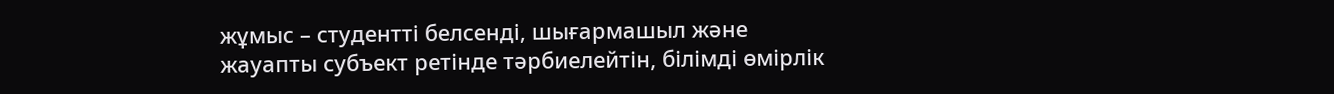жұмыс – студентті белсенді, шығармашыл және жауапты субъект ретінде тәрбиелейтін, білімді өмірлік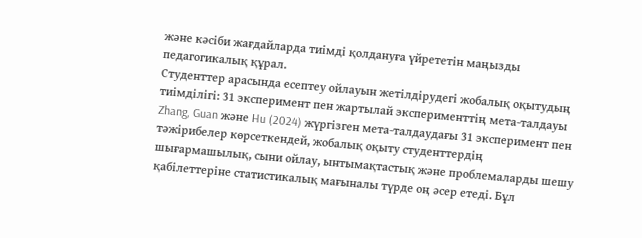және кәсіби жағдайларда тиімді қолдануға үйрететін маңызды педагогикалық құрал.
Студенттер арасында есептеу ойлауын жетілдірудегі жобалық оқытудың тиімділігі: 31 эксперимент пен жартылай эксперименттің мета-талдауы Zhang, Guan және Hu (2024) жүргізген мета‑талдаудағы 31 эксперимент пен тәжірибелер көрсеткендей, жобалық оқыту студенттердің шығармашылық, сыни ойлау, ынтымақтастық және проблемаларды шешу қабілеттеріне статистикалық мағыналы түрде оң әсер етеді. Бұл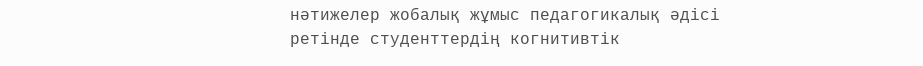нәтижелер жобалық жұмыс педагогикалық әдісі ретінде студенттердің когнитивтік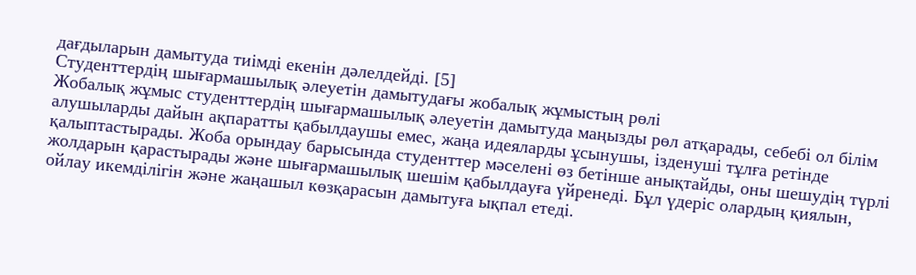дағдыларын дамытуда тиімді екенін дәлелдейді. [5]
Студенттердің шығармашылық әлеуетін дамытудағы жобалық жұмыстың рөлі
Жобалық жұмыс студенттердің шығармашылық әлеуетін дамытуда маңызды рөл атқарады, себебі ол білім алушыларды дайын ақпаратты қабылдаушы емес, жаңа идеяларды ұсынушы, ізденуші тұлға ретінде қалыптастырады. Жоба орындау барысында студенттер мәселені өз бетінше анықтайды, оны шешудің түрлі жолдарын қарастырады және шығармашылық шешім қабылдауға үйренеді. Бұл үдеріс олардың қиялын, ойлау икемділігін және жаңашыл көзқарасын дамытуға ықпал етеді.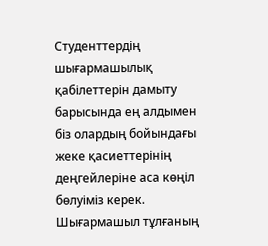Студенттердің шығармашылық қабілеттерін дамыту барысында ең алдымен біз олардың бойындағы жеке қасиеттерінің деңгейлеріне аса көңіл бөлуіміз керек. Шығармашыл тұлғаның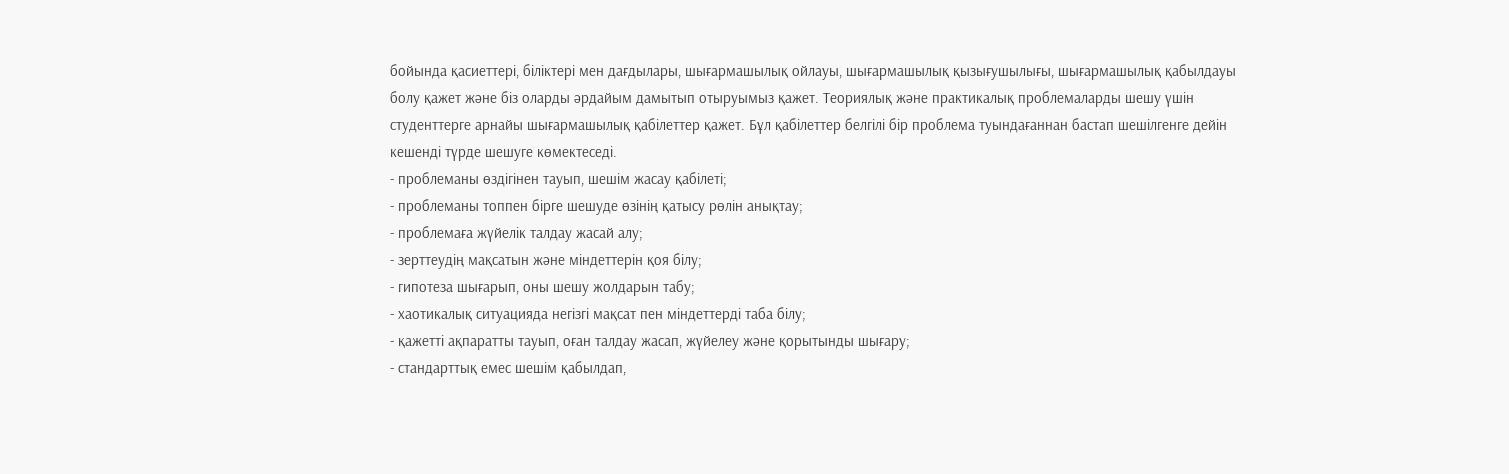бойында қасиеттері, біліктері мен дағдылары, шығармашылық ойлауы, шығармашылық қызығушылығы, шығармашылық қабылдауы болу қажет және біз оларды әрдайым дамытып отыруымыз қажет. Теориялық және практикалық проблемаларды шешу үшін студенттерге арнайы шығармашылық қабілеттер қажет. Бұл қабілеттер белгілі бір проблема туындағаннан бастап шешілгенге дейін кешенді түрде шешуге көмектеседі.
- проблеманы өздігінен тауып, шешім жасау қабілеті;
- проблеманы топпен бірге шешуде өзінің қатысу рөлін анықтау;
- проблемаға жүйелік талдау жасай алу;
- зерттеудің мақсатын және міндеттерін қоя білу;
- гипотеза шығарып, оны шешу жолдарын табу;
- хаотикалық ситуацияда негізгі мақсат пен міндеттерді таба білу;
- қажетті ақпаратты тауып, оған талдау жасап, жүйелеу және қорытынды шығару;
- стандарттық емес шешім қабылдап,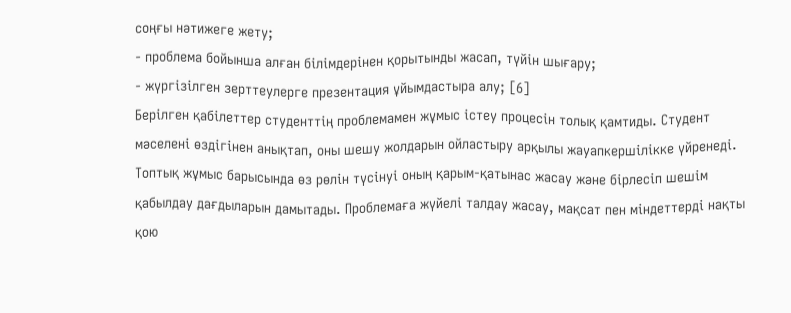соңғы нәтижеге жету;
- проблема бойынша алған білімдерінен қорытынды жасап, түйін шығару;
- жүргізілген зерттеулерге презентация ұйымдастыра алу; [6]
Берілген қабілеттер студенттің проблемамен жұмыс істеу процесін толық қамтиды. Студент мәселені өздігінен анықтап, оны шешу жолдарын ойластыру арқылы жауапкершілікке үйренеді. Топтық жұмыс барысында өз рөлін түсінуі оның қарым-қатынас жасау және бірлесіп шешім қабылдау дағдыларын дамытады. Проблемаға жүйелі талдау жасау, мақсат пен міндеттерді нақты қою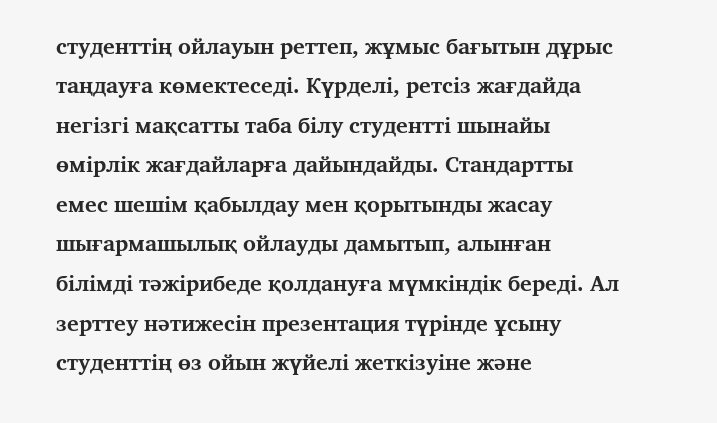студенттің ойлауын реттеп, жұмыс бағытын дұрыс таңдауға көмектеседі. Күрделі, ретсіз жағдайда негізгі мақсатты таба білу студентті шынайы өмірлік жағдайларға дайындайды. Стандартты емес шешім қабылдау мен қорытынды жасау шығармашылық ойлауды дамытып, алынған білімді тәжірибеде қолдануға мүмкіндік береді. Ал зерттеу нәтижесін презентация түрінде ұсыну студенттің өз ойын жүйелі жеткізуіне және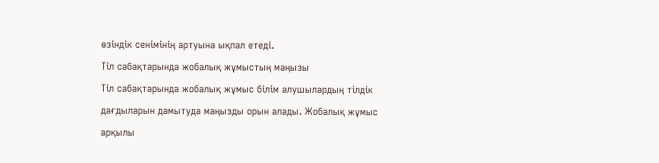өзіндік сенімінің артуына ықпал етеді.
Тіл сабақтарында жобалық жұмыстың маңызы
Тіл сабақтарында жобалық жұмыс білім алушылардың тілдік дағдыларын дамытуда маңызды орын алады. Жобалық жұмыс арқылы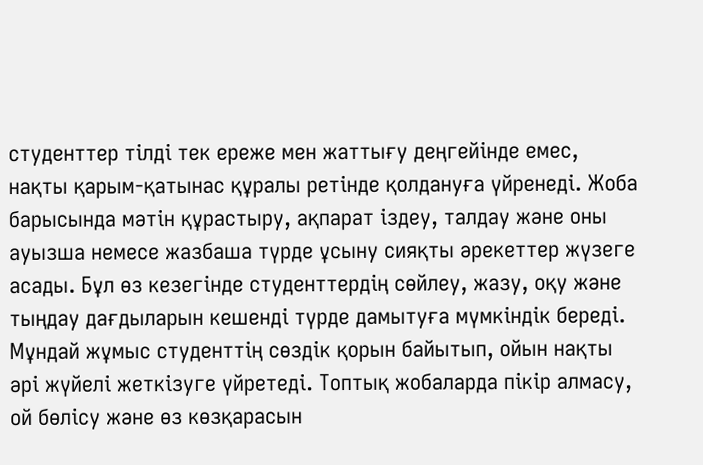студенттер тілді тек ереже мен жаттығу деңгейінде емес, нақты қарым-қатынас құралы ретінде қолдануға үйренеді. Жоба барысында мәтін құрастыру, ақпарат іздеу, талдау және оны ауызша немесе жазбаша түрде ұсыну сияқты әрекеттер жүзеге асады. Бұл өз кезегінде студенттердің сөйлеу, жазу, оқу және тыңдау дағдыларын кешенді түрде дамытуға мүмкіндік береді. Мұндай жұмыс студенттің сөздік қорын байытып, ойын нақты әрі жүйелі жеткізуге үйретеді. Топтық жобаларда пікір алмасу, ой бөлісу және өз көзқарасын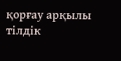қорғау арқылы тілдік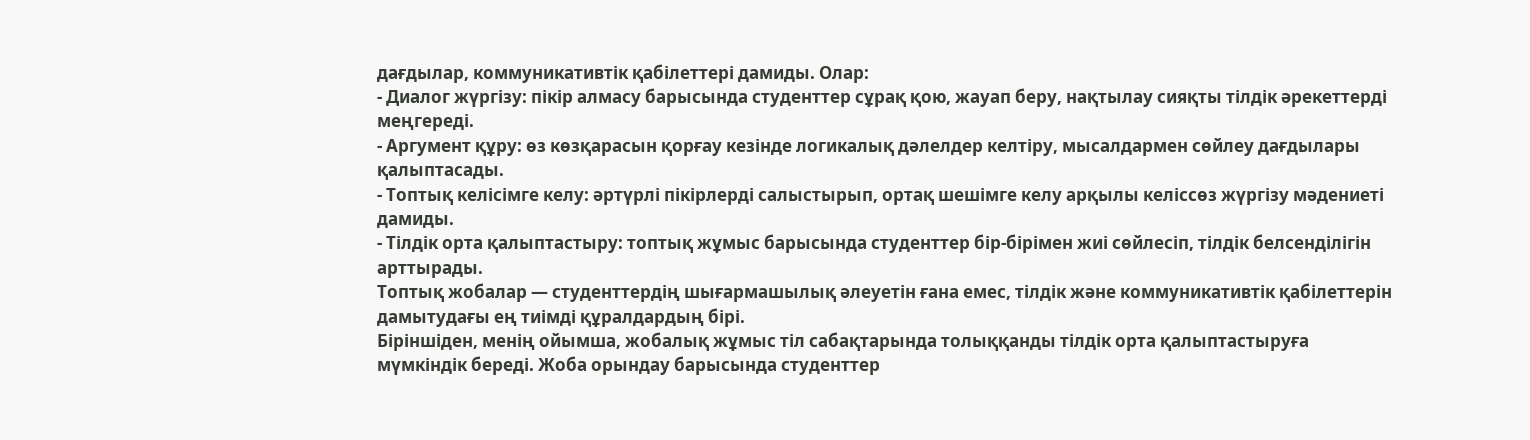дағдылар, коммуникативтік қабілеттері дамиды. Олар:
- Диалог жүргізу: пікір алмасу барысында студенттер сұрақ қою, жауап беру, нақтылау сияқты тілдік әрекеттерді меңгереді.
- Аргумент құру: өз көзқарасын қорғау кезінде логикалық дәлелдер келтіру, мысалдармен сөйлеу дағдылары қалыптасады.
- Топтық келісімге келу: әртүрлі пікірлерді салыстырып, ортақ шешімге келу арқылы келіссөз жүргізу мәдениеті дамиды.
- Тілдік орта қалыптастыру: топтық жұмыс барысында студенттер бір-бірімен жиі сөйлесіп, тілдік белсенділігін арттырады.
Топтық жобалар — студенттердің шығармашылық әлеуетін ғана емес, тілдік және коммуникативтік қабілеттерін дамытудағы ең тиімді құралдардың бірі.
Біріншіден, менің ойымша, жобалық жұмыс тіл сабақтарында толыққанды тілдік орта қалыптастыруға мүмкіндік береді. Жоба орындау барысында студенттер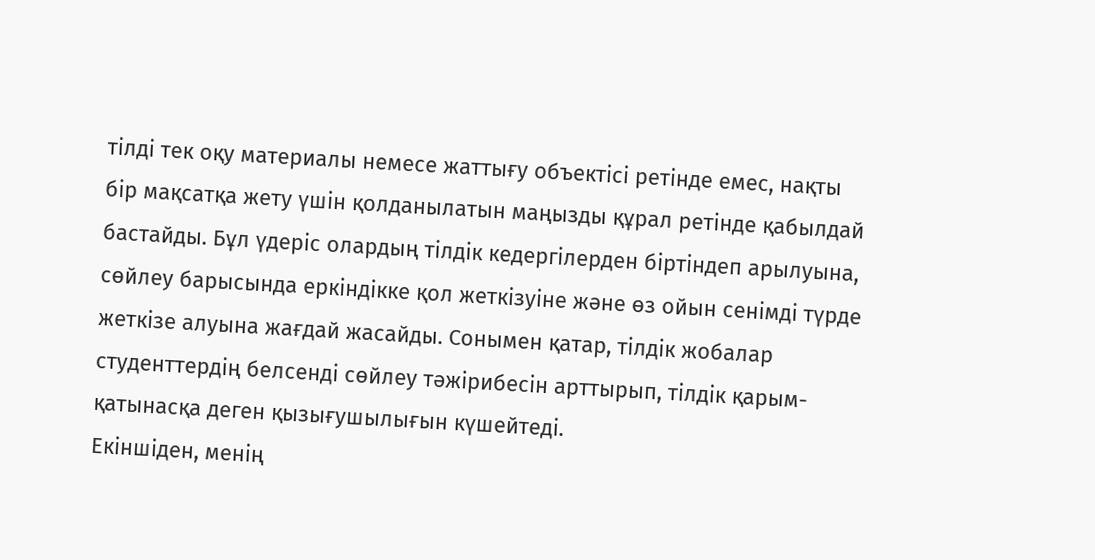тілді тек оқу материалы немесе жаттығу объектісі ретінде емес, нақты бір мақсатқа жету үшін қолданылатын маңызды құрал ретінде қабылдай бастайды. Бұл үдеріс олардың тілдік кедергілерден біртіндеп арылуына, сөйлеу барысында еркіндікке қол жеткізуіне және өз ойын сенімді түрде жеткізе алуына жағдай жасайды. Сонымен қатар, тілдік жобалар студенттердің белсенді сөйлеу тәжірибесін арттырып, тілдік қарым-қатынасқа деген қызығушылығын күшейтеді.
Екіншіден, менің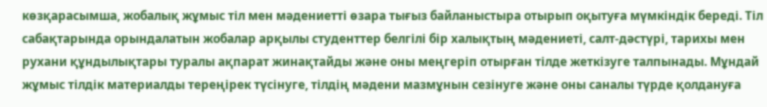көзқарасымша, жобалық жұмыс тіл мен мәдениетті өзара тығыз байланыстыра отырып оқытуға мүмкіндік береді. Тіл сабақтарында орындалатын жобалар арқылы студенттер белгілі бір халықтың мәдениеті, салт-дәстүрі, тарихы мен рухани құндылықтары туралы ақпарат жинақтайды және оны меңгеріп отырған тілде жеткізуге талпынады. Мұндай жұмыс тілдік материалды тереңірек түсінуге, тілдің мәдени мазмұнын сезінуге және оны саналы түрде қолдануға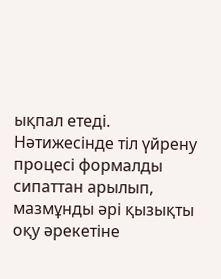ықпал етеді. Нәтижесінде тіл үйрену процесі формалды сипаттан арылып, мазмұнды әрі қызықты оқу әрекетіне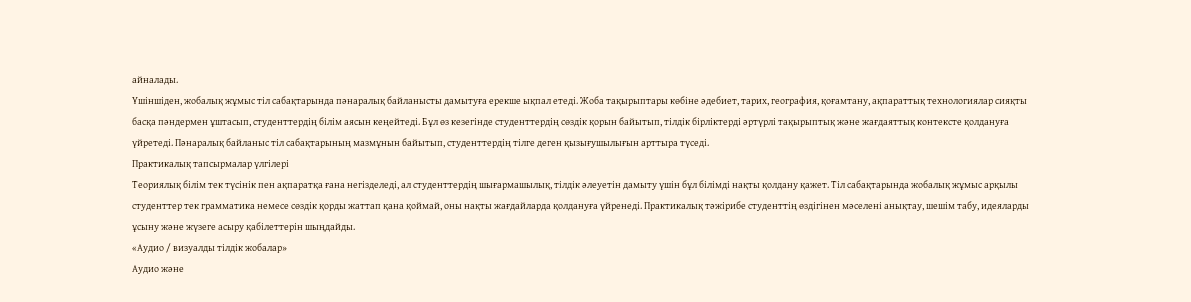айналады.
Үшіншіден, жобалық жұмыс тіл сабақтарында пәнаралық байланысты дамытуға ерекше ықпал етеді. Жоба тақырыптары көбіне әдебиет, тарих, география, қоғамтану, ақпараттық технологиялар сияқты басқа пәндермен ұштасып, студенттердің білім аясын кеңейтеді. Бұл өз кезегінде студенттердің сөздік қорын байытып, тілдік бірліктерді әртүрлі тақырыптық және жағдаяттық контексте қолдануға үйретеді. Пәнаралық байланыс тіл сабақтарының мазмұнын байытып, студенттердің тілге деген қызығушылығын арттыра түседі.
Практикалық тапсырмалар үлгілері
Теориялық білім тек түсінік пен ақпаратқа ғана негізделеді, ал студенттердің шығармашылық, тілдік әлеуетін дамыту үшін бұл білімді нақты қолдану қажет. Тіл сабақтарында жобалық жұмыс арқылы студенттер тек грамматика немесе сөздік қорды жаттап қана қоймай, оны нақты жағдайларда қолдануға үйренеді. Практикалық тәжірибе студенттің өздігінен мәселені анықтау, шешім табу, идеяларды ұсыну және жүзеге асыру қабілеттерін шыңдайды.
«Аудио / визуалды тілдік жобалар»
Аудио және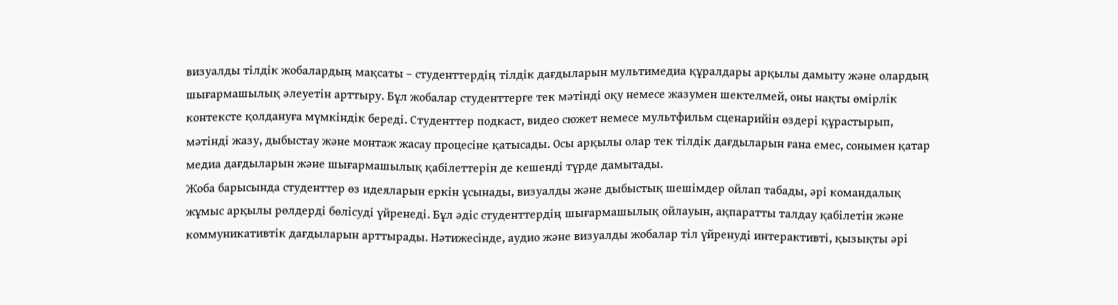визуалды тілдік жобалардың мақсаты – студенттердің тілдік дағдыларын мультимедиа құралдары арқылы дамыту және олардың шығармашылық әлеуетін арттыру. Бұл жобалар студенттерге тек мәтінді оқу немесе жазумен шектелмей, оны нақты өмірлік контексте қолдануға мүмкіндік береді. Студенттер подкаст, видео сюжет немесе мультфильм сценарийін өздері құрастырып, мәтінді жазу, дыбыстау және монтаж жасау процесіне қатысады. Осы арқылы олар тек тілдік дағдыларын ғана емес, сонымен қатар медиа дағдыларын және шығармашылық қабілеттерін де кешенді түрде дамытады.
Жоба барысында студенттер өз идеяларын еркін ұсынады, визуалды және дыбыстық шешімдер ойлап табады, әрі командалық жұмыс арқылы рөлдерді бөлісуді үйренеді. Бұл әдіс студенттердің шығармашылық ойлауын, ақпаратты талдау қабілетін және коммуникативтік дағдыларын арттырады. Нәтижесінде, аудио және визуалды жобалар тіл үйренуді интерактивті, қызықты әрі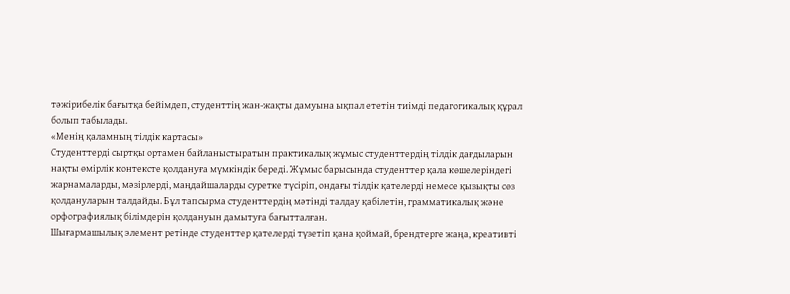тәжірибелік бағытқа бейімдеп, студенттің жан-жақты дамуына ықпал ететін тиімді педагогикалық құрал болып табылады.
«Менің қаламның тілдік картасы»
Студенттерді сыртқы ортамен байланыстыратын практикалық жұмыс студенттердің тілдік дағдыларын нақты өмірлік контексте қолдануға мүмкіндік береді. Жұмыс барысында студенттер қала көшелеріндегі жарнамаларды, мәзірлерді, маңдайшаларды суретке түсіріп, ондағы тілдік қателерді немесе қызықты сөз қолдануларын талдайды. Бұл тапсырма студенттердің мәтінді талдау қабілетін, грамматикалық және орфографиялық білімдерін қолдануын дамытуға бағытталған.
Шығармашылық элемент ретінде студенттер қателерді түзетіп қана қоймай, брендтерге жаңа, креативті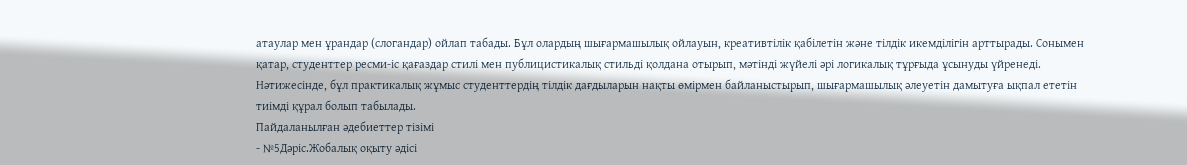атаулар мен ұрандар (слогандар) ойлап табады. Бұл олардың шығармашылық ойлауын, креативтілік қабілетін және тілдік икемділігін арттырады. Сонымен қатар, студенттер ресми-іс қағаздар стилі мен публицистикалық стильді қолдана отырып, мәтінді жүйелі әрі логикалық тұрғыда ұсынуды үйренеді. Нәтижесінде, бұл практикалық жұмыс студенттердің тілдік дағдыларын нақты өмірмен байланыстырып, шығармашылық әлеуетін дамытуға ықпал ететін тиімді құрал болып табылады.
Пайдаланылған әдебиеттер тізімі
- №5Дәріс.Жобалық оқыту әдісі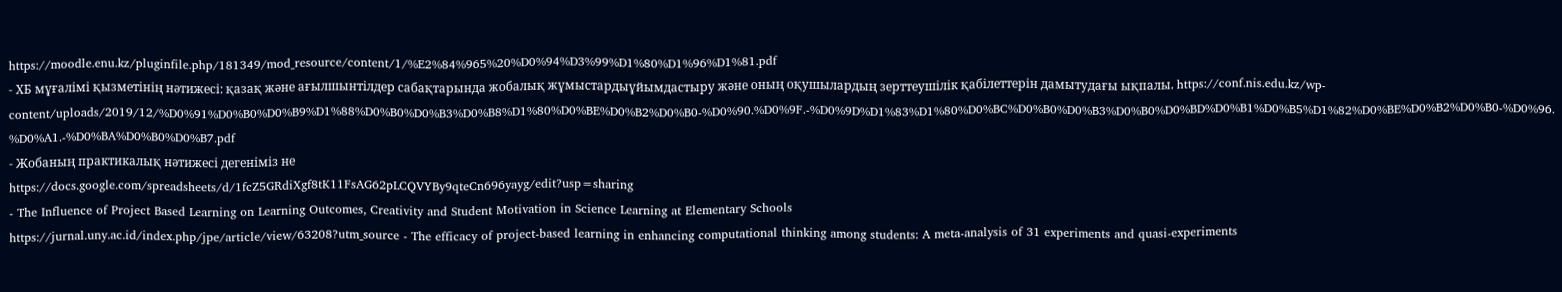https://moodle.enu.kz/pluginfile.php/181349/mod_resource/content/1/%E2%84%965%20%D0%94%D3%99%D1%80%D1%96%D1%81.pdf
- ХБ мұғалімі қызметінің нәтижесі: қазақ және ағылшынтілдер сабақтарында жобалық жұмыстардыұйымдастыру және оның оқушылардың зерттеушілік қабілеттерін дамытудағы ықпалы. https://conf.nis.edu.kz/wp-content/uploads/2019/12/%D0%91%D0%B0%D0%B9%D1%88%D0%B0%D0%B3%D0%B8%D1%80%D0%BE%D0%B2%D0%B0-%D0%90.%D0%9F.-%D0%9D%D1%83%D1%80%D0%BC%D0%B0%D0%B3%D0%B0%D0%BD%D0%B1%D0%B5%D1%82%D0%BE%D0%B2%D0%B0-%D0%96.%D0%A1.-%D0%BA%D0%B0%D0%B7.pdf
- Жобаның практикалық нәтижесі дегеніміз не
https://docs.google.com/spreadsheets/d/1fcZ5GRdiXgf8tK11FsAG62pLCQVYBy9qteCn696yayg/edit?usp=sharing
- The Influence of Project Based Learning on Learning Outcomes, Creativity and Student Motivation in Science Learning at Elementary Schools
https://jurnal.uny.ac.id/index.php/jpe/article/view/63208?utm_source - The efficacy of project-based learning in enhancing computational thinking among students: A meta-analysis of 31 experiments and quasi-experiments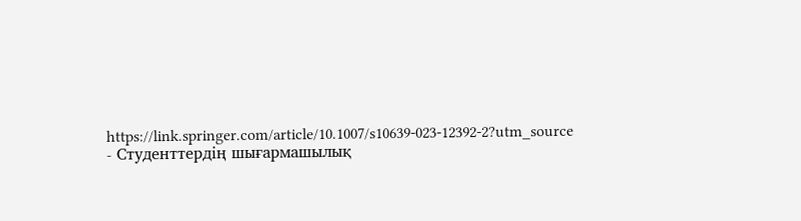https://link.springer.com/article/10.1007/s10639-023-12392-2?utm_source
- Студенттердің шығармашылық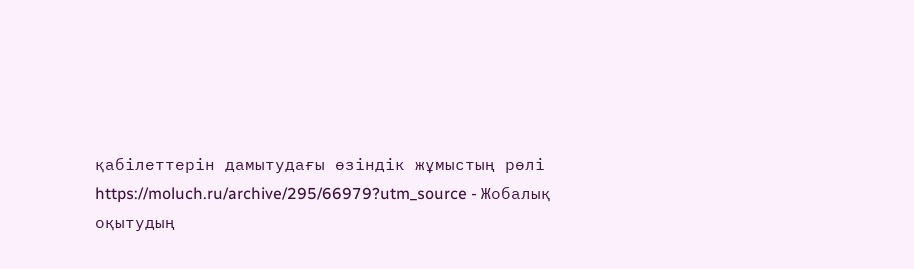қабілеттерін дамытудағы өзіндік жұмыстың рөлі
https://moluch.ru/archive/295/66979?utm_source - Жобалық оқытудың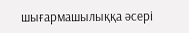шығармашылыққа әсері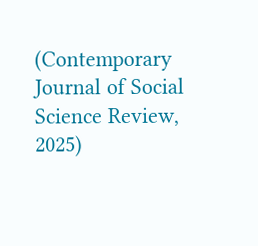(Contemporary Journal of Social Science Review, 2025)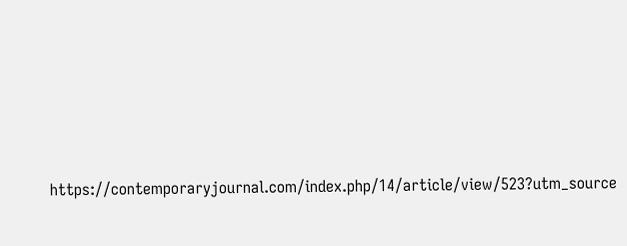https://contemporaryjournal.com/index.php/14/article/view/523?utm_source